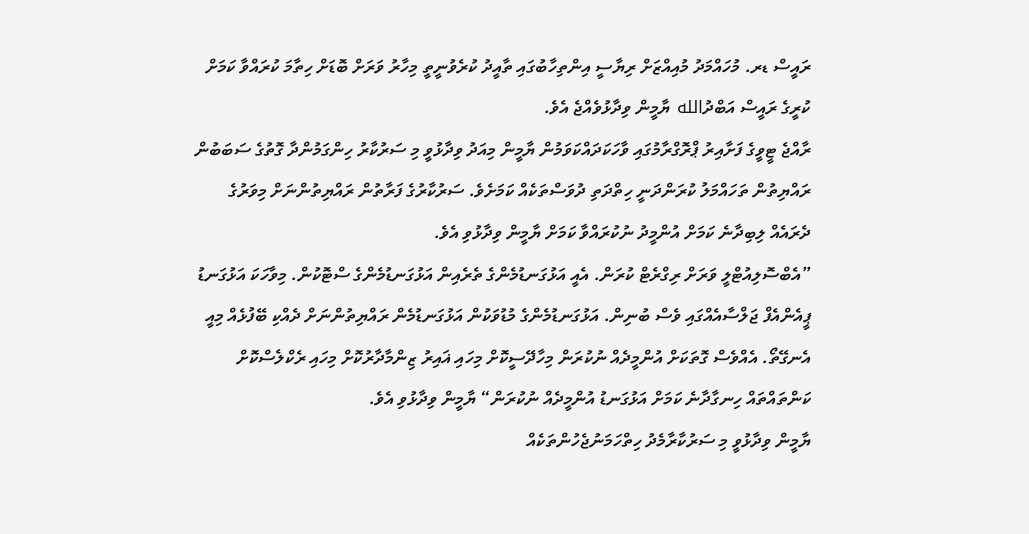ރައީސް ޑރ. މުހައްމަދު މުއިއްޒަށް ރިޔާސީ އިންތިހާބުގައި ތާއީދު ކުރެވުނީތީ މިހާރު ވަރަށް ބޮޑަށް ހިތާމަ ކުރައްވާ ކަމަށް ކުރީގެ ރައީސް އަބްދުالله ޔާމީން ވިދާޅުވެއްޖެ އެވެ.
ރާއްޖެ ޓީވީގެ ފަށާއިރު ޕްރޮގްރާމުގައި ވާހަކަދައްކަވަމުން ޔާމީން މިއަދު ވިދާޅުވީ މި ސަރުކާރު ހިންގަމުންދާ ގޮތުގެ ސަބަބުން ރައްޔިތުން ތަހައްމަލު ކުރަންދަނީ ހިތްދަތި ދުވަސްތަކެއް ކަމަށެވެ. ސަރުކާރުގެ ފަރާތުން ރައްޔިތުންނަށް މިވަރުގެ ދެރައެއް ލިބިދާނެ ކަމަށް އުންމީދު ނުކުރައްވާ ކަމަށް ޔާމީން ވިދާޅުވި އެވެ.
”އެބްސޮލިއުޓްލީ ވަރަށް ރިގްރެޓް ކުރަން. އެއީ އަޅުގަނޑުމެންގެ ތެރެއިން އަޅުގަނޑުމެންގެ ސްޓޮކުން. މިވާހަކަ އަޅުގަނޑު ޕީއެންއެފް ޖަލްސާއެއްގައި ވެސް ބުނިން. އަޅުގަނޑުމެންގެ މުޑުވަކުން އަޅުގަނޑުމެން ރައްޔިތުންނަށް ދެއްކި ބޭފުޅެއް މިއީ އެނގޭތޯ. އެއްވެސް ގޮތަކަށް އުންމީދެއް ނުކުރަން މިހާދޭސީކޮށް މިހައި ޣައިރު ޒިންމާދާރުކޮށް މިހައި ރެކްލެސްކޮށް ކަންތައްތައް ހިނގާދާނެ ކަމަށް އަޅުގަނޑު އުންމީދެއް ނުކުރަން“ ޔާމީން ވިދާޅުވި އެވެ.
ޔާމީން ވިދާޅުވީ މި ސަރުކާރާމެދު ހިތްހަމަނުޖެހުންތަކެއް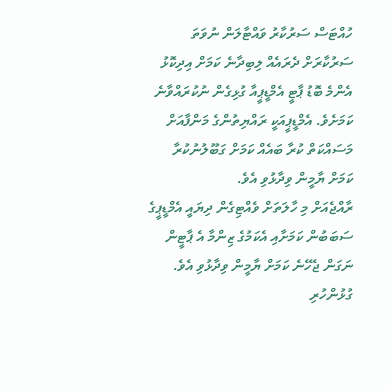ހުއްޓަސް ސަރުކާރު ވައްޓާލަން ނުވަތަ ސަރުކާރަށް ދެރައެއް ލިބިދާނެ ކަމަށް އިދިކޮޅު އެންމެ ބޮޑު ޕާޓީ އެމްޑީޕީއާ ގުޅިގެން ނުކުރައްވާނެ ކަމަށެވެ. އެމްޑީޕީއަކީ ރައްޔިތުންގެ މަންފާއަށް މަސައްކަތް ކުރާ ބައެއް ކަމަށް ގަބޫލުނުކުރާ ކަމަށް ޔާމީން ވިދާޅުވި އެވެ.
ރާއްޖެއަށް މި ހާލަތަށް ވެއްޓިގެން ދިޔައީ އެމްޑީޕީގެ ސަބަބުން ކަމަށާއި އެކަމުގެ ޒިންމާ އެ ޕާޓީން ނަގަން ޖެހޭނެ ކަމަށް ޔާމީން ވިދާޅުވި އެވެ.
ގުޅުންހުރި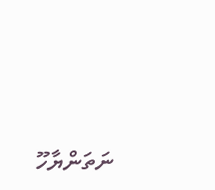ނަތަންޔާހޫ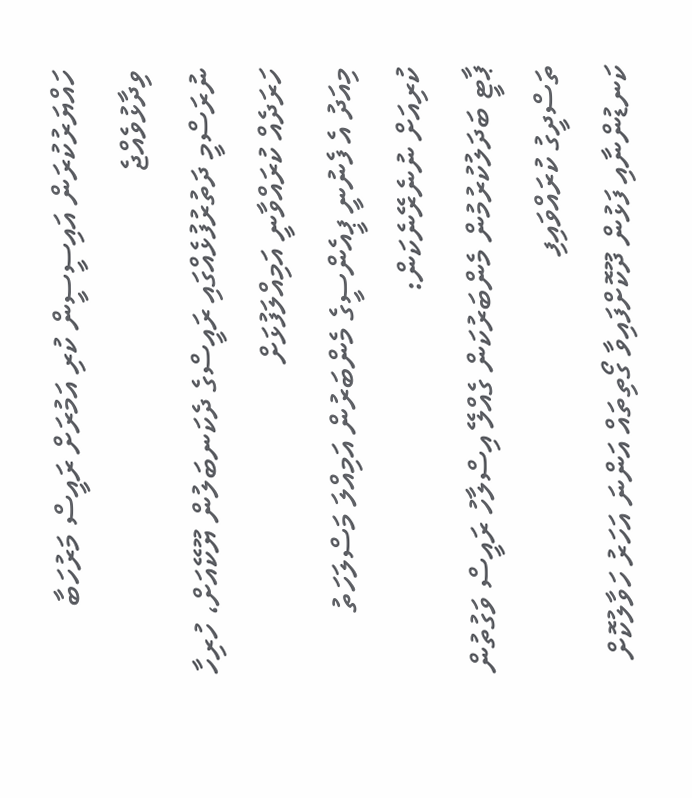ހައްޔަރުކުރަން އައިސީސީން ކުރި އަމުރަށް ރައީސް މަރުހަބާ ވިދާޅުވެއްޖެ
ނުރަސްމީ ދަތުރުފުޅެއްގައި ރައީސްގެ ދެކަނބަލުން ޔޫކޭއަށް، ހުރިހާ ހަރަދެއް ކުރައްވާނީ އަމިއްލަފުޅަށް
މިއަދު އެ ފެނުނީ ޕީއެންސީގެ މެންބަރުން އަމިއްލަ މަސްލަހަތު ކުރިއަށް ނުނެރޭނެކަން:
ޕާޓީ ބަދަލުކުރުމުން މެންބަރުކަން ގެއްލޭ އިސްލާހު ރައީސް ވަގުތުން ތަސްދީގު ކުރައްވައިފި
ކަނޑުންނާއި ފަޅުން ދޫކޮށްފައިވާ ގޯތިތައް އަންނަ އަހަރު ހަވާލުކޮށް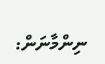ނިންމާނަން: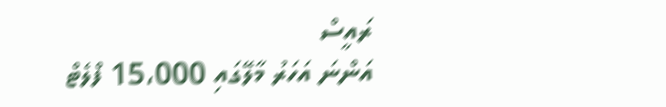ރައީސް
އަންނަ އަހަރު މާލޭގައި 15،000 ފްލެޓް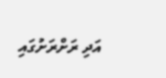އަދި ރަށްރަށުގައި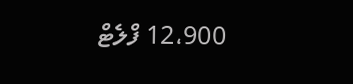12،900 ފްލެޓް